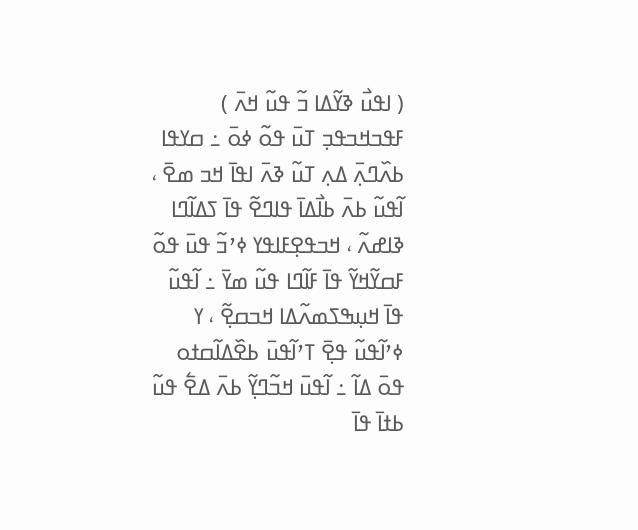( ߊߟߎ߯ ߢߌ߬ߡߊ ߏ߬ ߟߎ߬ ߞߍ߫ ) ߓߟߏߞߏߟߏ߲ ߠߎ߫ ߟߋ߬ ߦߋ߫ ߸ ߛߌߟߊ ߕߍ߰ߣߍ߲߫ ߡߍ߲ ߠߎ߬ ߢߍ߫ ߊߟߊ߫ ߞߏ ߘߐ߫ ، ߊ߬ߟߎ߬ ߕߍ߫ ߕߊ߯ߡߊ߫ ߟߊߣߐ߬ ߟߊ߫ ߖߡߊ߬ߣߊ ߢߊߝߍ߬ ، ߞߏߟߐ߲ߓߊߟߌ ߦߴߏ߬ ߟߎ߫ ߟߋ߬ ߓߛߌ߬ߞߌ߬ ߟߊ߫ ߓߊ߬ߣߊ ߟߎ߬ ߘߌ߫ ߸ ߊ߬ߟߎ߬ ߟߊ߫ ߞߎ߲ߒߖߘߍ߬ߡߊ ߞߏߛߐ߲߬ ، ߌ ߦߴߊ߬ߟߎ߬ ߟߐ߲߫ ߠߴߊ߬ߟߎ߫ ߕߐ߰ߡߊ߬ߛߙߋ ߟߋ߫ ߡߊ߬ ߸ ߊ߬ߟߎ߫ ߞߏ߬ߣߌ߲߬ ߕߍ߫ ߡߐ߱ ߟߎ߬ ߕߙߊ߫ ߟߊ߫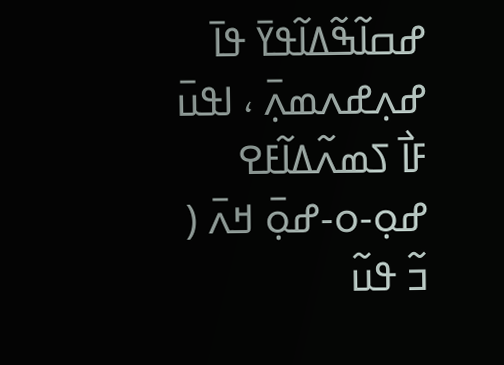ߝߛߊ߬ߒ߬ߡߊ߬ߟߌ߫ ߟߊ߫ ߝߍ߲ߝߍߘߍ߲߫ ، ߊߟߎ߫ ߓߊ߯ ߖߘߍ߬ߡߊ߬ߓߐ ߝߋ߲-ߋ-ߝߋ߲߫ ߞߍ߫ ( ߏ߬ ߟߎ߬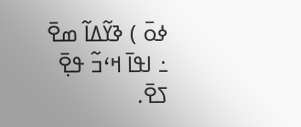ߦߋ߫ ) ߢߌ߬ߡߊ߬ ߘߐ߫ ߸ ߊߟߊ߫ ߞߵߏ߬ ߟߐ߲߫ ߖߐ߫.